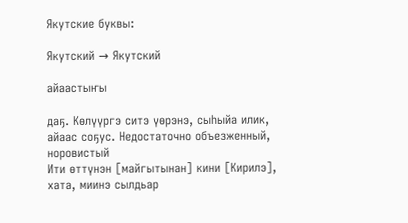Якутские буквы:

Якутский → Якутский

айаастыҥы

даҕ. Көлүүргэ ситэ үөрэнэ, сыһыйа илик, айаас соҕус. Недостаточно объезженный, норовистый
Ити өттүнэн [майгытынан] кини [Кирилэ], хата, миинэ сылдьар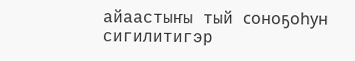айаастыҥы тый соноҕоһун сигилитигэр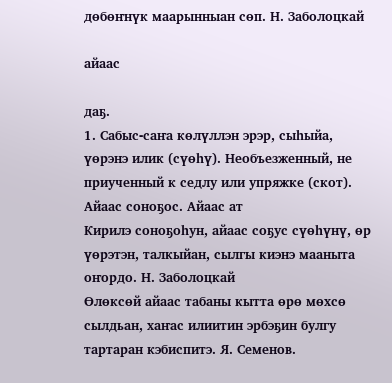дөбөҥнүк маарынныан сөп. Н. Заболоцкай

айаас

даҕ.
1. Сабыс-саҥа көлүллэн эрэр, сыһыйа, үөрэнэ илик (сүөһү). Необъезженный, не приученный к седлу или упряжке (скот). Айаас соноҕос. Айаас ат
Кирилэ соноҕоһун, айаас соҕус сүөһүнү, өр үөрэтэн, талкыйан, сылгы киэнэ мааныта оҥордо. Н. Заболоцкай
Өлөксөй айаас табаны кытта өрө мөхсө сылдьан, хаҥас илиитин эрбэҕин булгу тартаран кэбиспитэ. Я. Семенов.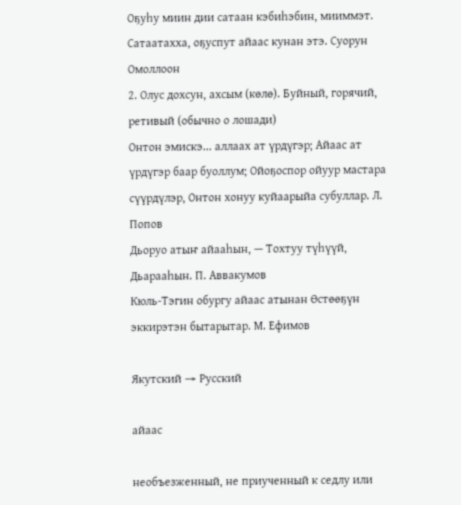Оҕуһу миин дии сатаан кэбиһэбин, мииммэт. Сатаатахха, оҕуспут айаас кунан этэ. Суорун Омоллоон
2. Олус дохсун, ахсым (көлө). Буйный, горячий, ретивый (обычно о лошади)
Онтон эмискэ... аллаах ат үрдүгэр; Айаас ат үрдүгэр баар буоллум; Ойоҕоспор ойуур мастара сүүрдүлэр, Онтон хонуу куйаарыйа субуллар. Л. Попов
Дьоруо атыҥ айааһын, — Тохтуу түһүүй, Дьарааһын. П. Аввакумов
Кюль-Тэгин обургу айаас атынан Өстөөҕүн эккирэтэн бытарытар. М. Ефимов

Якутский → Русский

айаас

необъезженный, не приученный к седлу или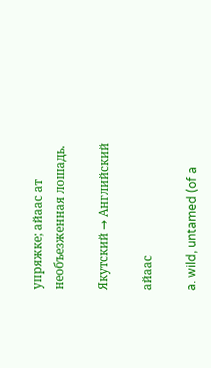упряжке; айаас ат необъезженная лошадь.

Якутский → Английский

айаас

a. wild, untamed (of a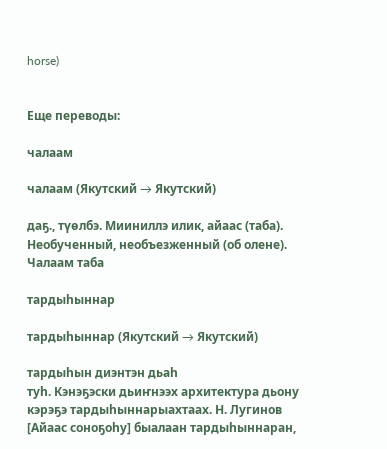horse)


Еще переводы:

чалаам

чалаам (Якутский → Якутский)

даҕ., түөлбэ. Мииниллэ илик, айаас (таба). Необученный, необъезженный (об олене). Чалаам таба

тардыһыннар

тардыһыннар (Якутский → Якутский)

тардыһын диэнтэн дьаһ
туһ. Кэнэҕэски дьиҥнээх архитектура дьону кэрэҕэ тардыһыннарыахтаах. Н. Лугинов
[Айаас соноҕоһу] быалаан тардыһыннаран,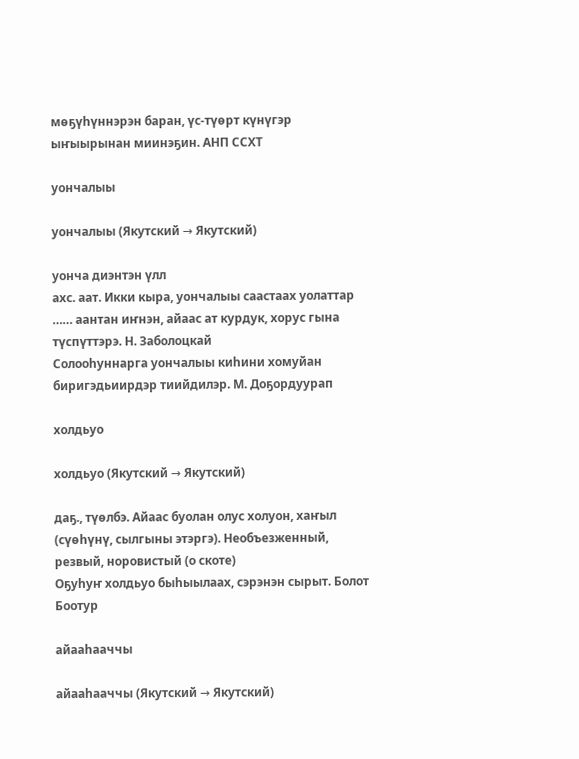мөҕүһүннэрэн баран, үс-түөрт күнүгэр ыҥыырынан миинэҕин. АНП ССХТ

уончалыы

уончалыы (Якутский → Якутский)

уонча диэнтэн үлл
ахс. аат. Икки кыра, уончалыы саастаах уолаттар …… аантан иҥнэн, айаас ат курдук, хорус гына түспүттэрэ. Н. Заболоцкай
Солооһуннарга уончалыы киһини хомуйан биригэдьиирдэр тиийдилэр. М. Доҕордуурап

холдьуо

холдьуо (Якутский → Якутский)

даҕ., түөлбэ. Айаас буолан олус холуон, хаҥыл (сүөһүнү, сылгыны этэргэ). Необъезженный, резвый, норовистый (о скоте)
Оҕуһуҥ холдьуо быһыылаах, сэрэнэн сырыт. Болот Боотур

айааһааччы

айааһааччы (Якутский → Якутский)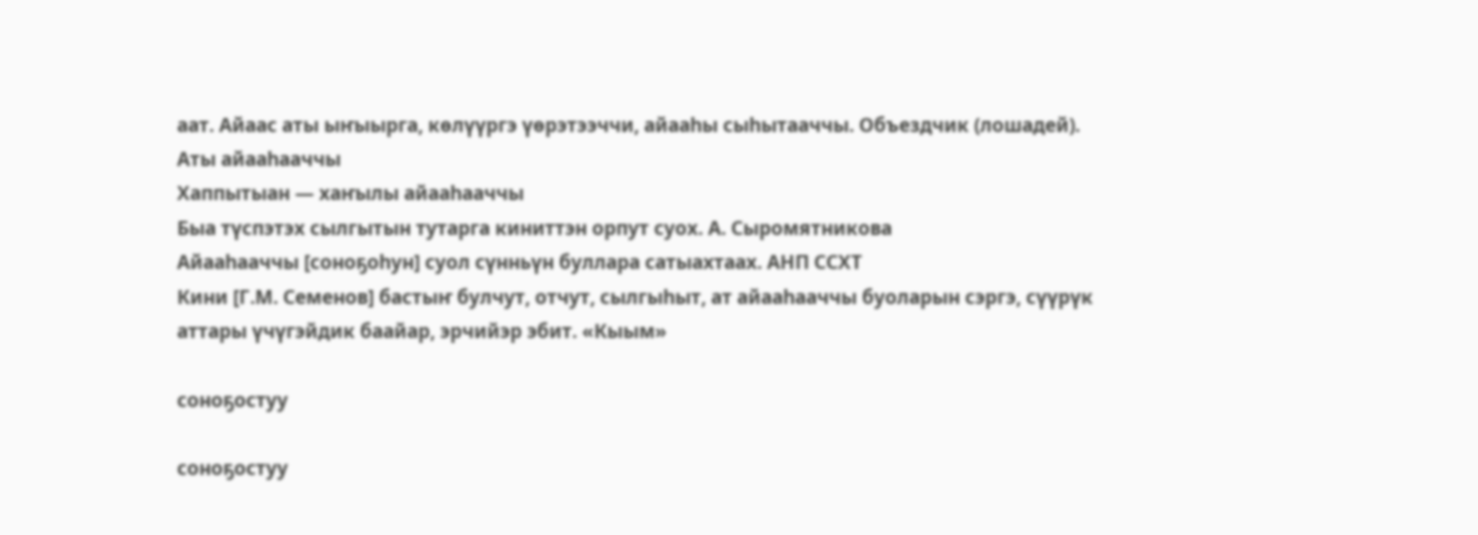аат. Айаас аты ыҥыырга, көлүүргэ үөрэтээччи, айааһы сыһытааччы. Объездчик (лошадей). Аты айааһааччы
Хаппытыан — хаҥылы айааһааччы
Быа түспэтэх сылгытын тутарга киниттэн орпут суох. А. Сыромятникова
Айааһааччы [соноҕоһун] суол сүнньүн буллара сатыахтаах. АНП ССХТ
Кини [Г.М. Семенов] бастыҥ булчут, отчут, сылгыһыт, ат айааһааччы буоларын сэргэ, сүүрүк аттары үчүгэйдик баайар, эрчийэр эбит. «Кыым»

соноҕостуу

соноҕостуу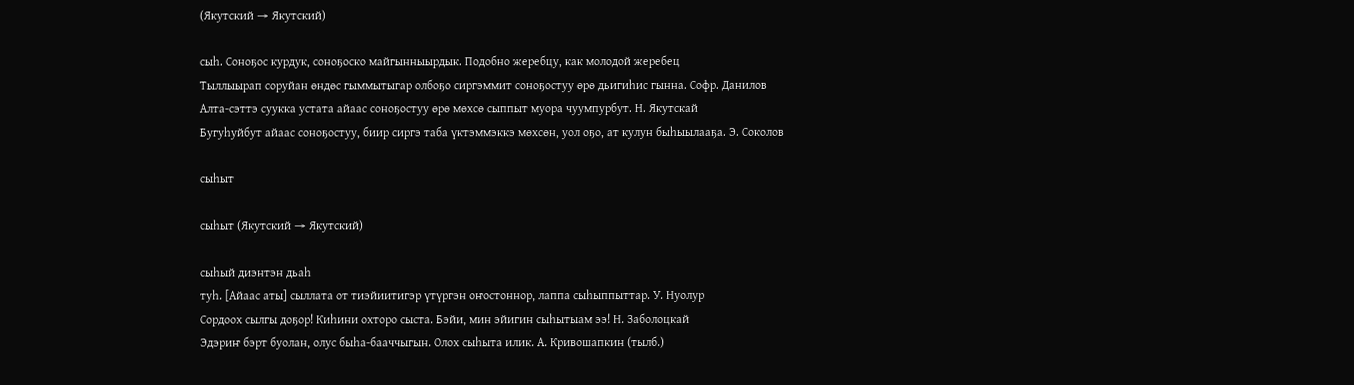(Якутский → Якутский)

сыһ. Соноҕос курдук, соноҕоско майгынныырдык. Подобно жеребцу, как молодой жеребец
Тыллыырап соруйан өндөс гыммытыгар олбоҕо сиргэммит соноҕостуу өрө дьигиһис гынна. Софр. Данилов
Алта-сэттэ суукка устата айаас соноҕостуу өрө мөхсө сыппыт муора чуумпурбут. Н. Якутскай
Бугуһуйбут айаас соноҕостуу, биир сиргэ таба үктэммэккэ мөхсөн, уол оҕо, ат кулун быһыылааҕа. Э. Соколов

сыһыт

сыһыт (Якутский → Якутский)

сыһый диэнтэн дьаһ
туһ. [Айаас аты] сыллата от тиэйиитигэр үтүргэн оҥостоннор, лаппа сыһыппыттар. У. Нуолур
Сордоох сылгы доҕор! Киһини охторо сыста. Бэйи, мин эйигин сыһытыам ээ! Н. Заболоцкай
Эдэриҥ бэрт буолан, олус быһа-бааччыгын. Олох сыһыта илик. А. Кривошапкин (тылб.)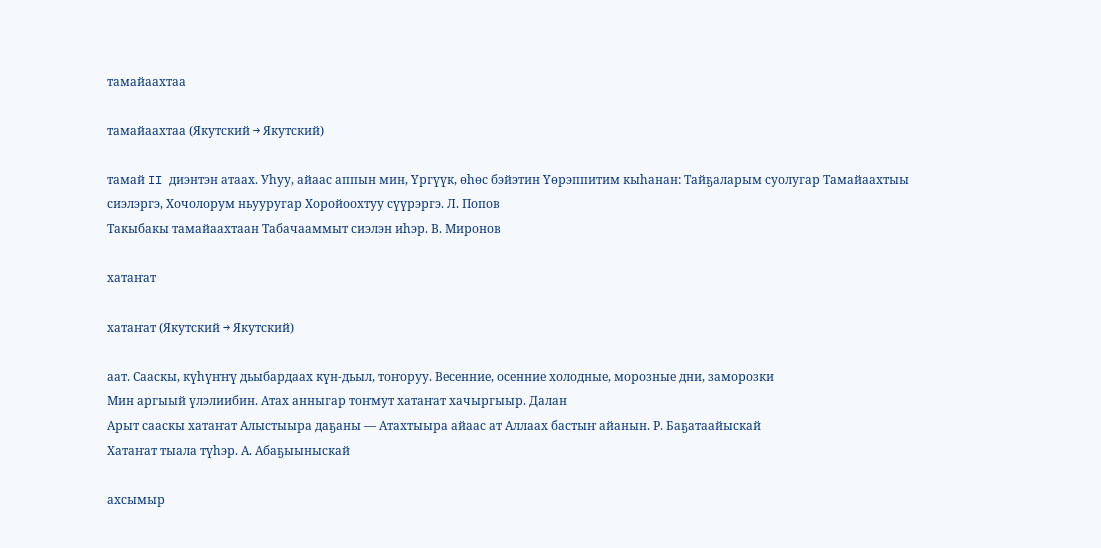тамайаахтаа

тамайаахтаа (Якутский → Якутский)

тамай II диэнтэн атаах. Уһуу, айаас аппын мин, Үргүүк, өһөс бэйэтин Үөрэппитим кыһанан: Тайҕаларым суолугар Тамайаахтыы сиэлэргэ, Хочолорум ньууругар Хоройоохтуу сүүрэргэ. Л. Попов
Такыбакы тамайаахтаан Табачааммыт сиэлэн иһэр. В. Миронов

хатаҥат

хатаҥат (Якутский → Якутский)

аат. Сааскы, күһүҥҥү дьыбардаах күн-дьыл, тоҥоруу. Весенние, осенние холодные, морозные дни, заморозки
Мин аргыый үлэлиибин. Атах анныгар тоҥмут хатаҥат хачыргыыр. Далан
Арыт сааскы хатаҥат Алыстыыра даҕаны — Атахтыыра айаас ат Аллаах бастыҥ айанын. Р. Баҕатаайыскай
Хатаҥат тыала түһэр. А. Абаҕыыныскай

ахсымыр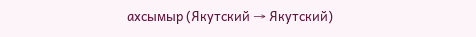ахсымыр (Якутский → Якутский)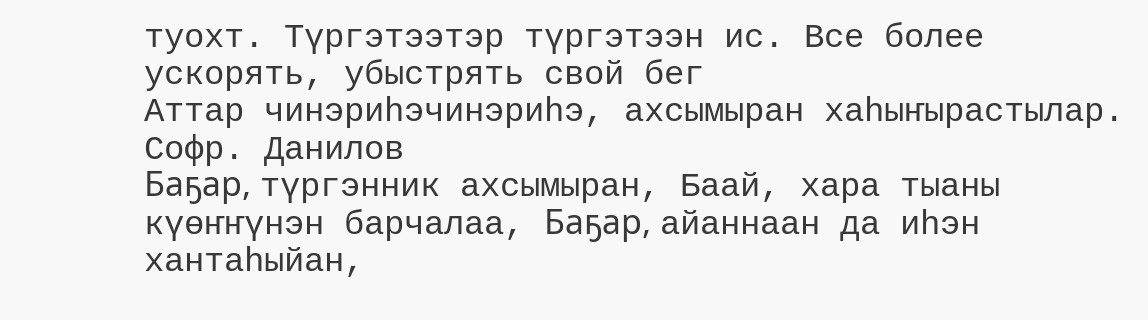туохт. Түргэтээтэр түргэтээн ис. Все более ускорять, убыстрять свой бег
Аттар чинэриһэчинэриһэ, ахсымыран хаһыҥырастылар. Софр. Данилов
Баҕар, түргэнник ахсымыран, Баай, хара тыаны күөҥҥүнэн барчалаа, Баҕар, айаннаан да иһэн хантаһыйан,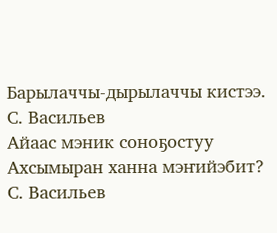Барылаччы-дырылаччы кистээ. С. Васильев
Айаас мэник соноҕостуу Ахсымыран ханна мэҥийэбит? С. Васильев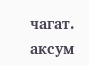чагат. аксум